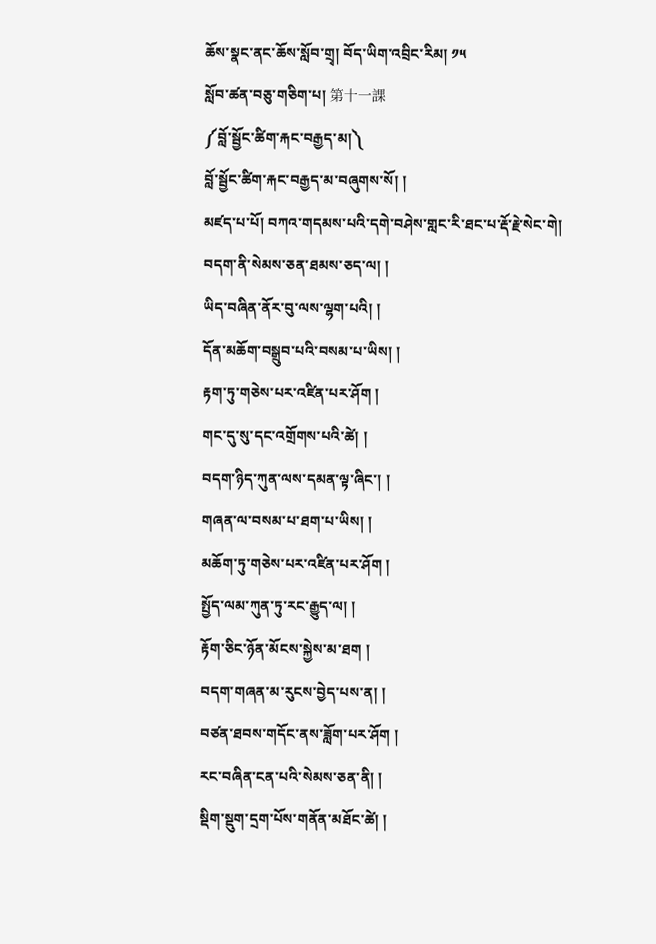ཆོས་སྣང་ནང་ཆོས་སློབ་གྲྭ། བོད་ཡིག་འབྲིང་རིམ། ༡༥
སློབ་ཚན་བཅུ་གཅིག་པ། 第十一課
༼བློ་སྦྱོང་ཚིག་རྐང་བརྒྱད་མ།༽
བློ་སྦྱོང་ཚིག་རྐང་བརྒྱད་མ་བཞུགས་སོ། །
མཛད་པ་པོ། བཀའ་གདམས་པའི་དགེ་བཤེས་གླང་རི་ཐང་པ་རྡོ་རྗེ་སེང་གེ།
བདག་ནི་སེམས་ཅན་ཐམས་ཅད་ལ། །
ཡིད་བཞིན་ནོར་བུ་ལས་ལྷག་པའི། །
དོན་མཆོག་བསྒྲུབ་པའི་བསམ་པ་ཡིས། །
རྟག་ཏུ་གཅེས་པར་འཛིན་པར་ཤོག །
གང་དུ་སུ་དང་འགྲོགས་པའི་ཚེ། །
བདག་ཉིད་ཀུན་ལས་དམན་ལྟ་ཞིང་། །
གཞན་ལ་བསམ་པ་ཐག་པ་ཡིས། །
མཆོག་ཏུ་གཅེས་པར་འཛིན་པར་ཤོག །
སྤྱོད་ལམ་ཀུན་ཏུ་རང་རྒྱུད་ལ། །
རྟོག་ཅིང་ཉོན་མོངས་སྐྱེས་མ་ཐག །
བདག་གཞན་མ་རུངས་བྱེད་པས་ན། །
བཙན་ཐབས་གདོང་ནས་ཟློག་པར་ཤོག །
རང་བཞིན་ངན་པའི་སེམས་ཅན་ནི། །
སྡིག་སྡུག་དྲག་པོས་གནོན་མཐོང་ཚེ། །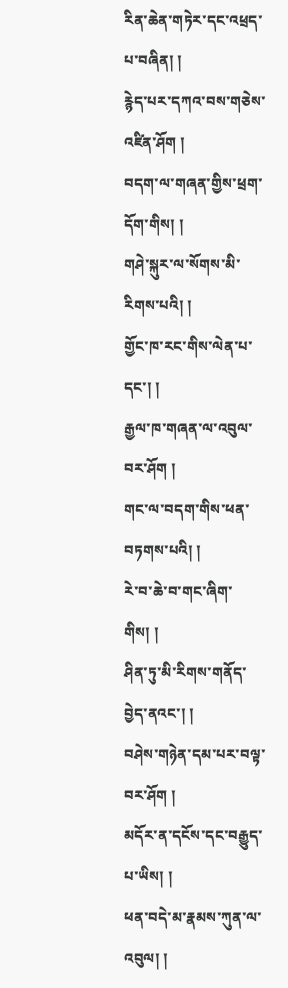རིན་ཆེན་གཏེར་དང་འཕྲད་པ་བཞིན། །
རྙེད་པར་དཀའ་བས་གཅེས་འཛིན་ཤོག །
བདག་ལ་གཞན་གྱིས་ཕྲག་དོག་གིས། །
གཤེ་སྐུར་ལ་སོགས་མི་རིགས་པའི། །
གྱོང་ཁ་རང་གིས་ལེན་པ་དང་། །
རྒྱལ་ཁ་གཞན་ལ་འབུལ་བར་ཤོག །
གང་ལ་བདག་གིས་ཕན་བཏགས་པའི། །
རེ་བ་ཆེ་བ་གང་ཞིག་གིས། །
ཤིན་ཏུ་མི་རིགས་གནོད་བྱེད་ནའང་། །
བཤེས་གཉེན་དམ་པར་བལྟ་བར་ཤོག །
མདོར་ན་དངོས་དང་བརྒྱུད་པ་ཡིས། །
ཕན་བདེ་མ་རྣམས་ཀུན་ལ་འབུལ། །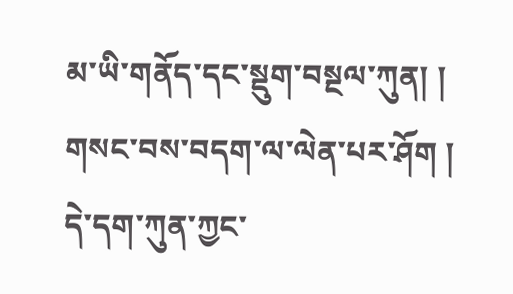མ་ཡི་གནོད་དང་སྡུག་བསྔལ་ཀུན། །
གསང་བས་བདག་ལ་ལེན་པར་ཤོག །
དེ་དག་ཀུན་ཀྱང་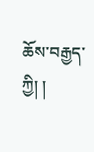ཆོས་བརྒྱད་ཀྱི། །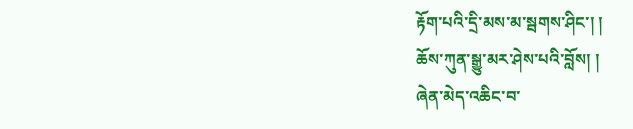རྟོག་པའི་དྲི་མས་མ་སྦགས་ཤིང་། །
ཆོས་ཀུན་སྒྱུ་མར་ཤེས་པའི་བློས། །
ཞེན་མེད་འཆིང་བ་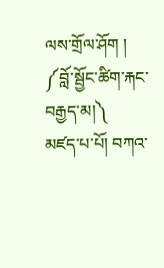ལས་གྲོལ་ཤོག །
༼བློ་སྦྱོང་ཚིག་རྐང་བརྒྱད་མ།༽
མཛད་པ་པོ། བཀའ་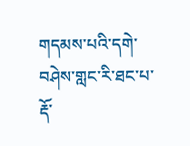གདམས་པའི་དགེ་བཤེས་གླང་རི་ཐང་པ་རྡོ་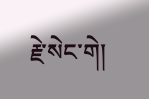རྗེ་སེང་གེ།